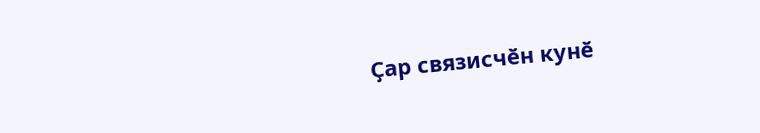Ҫар связисчӗн кунӗ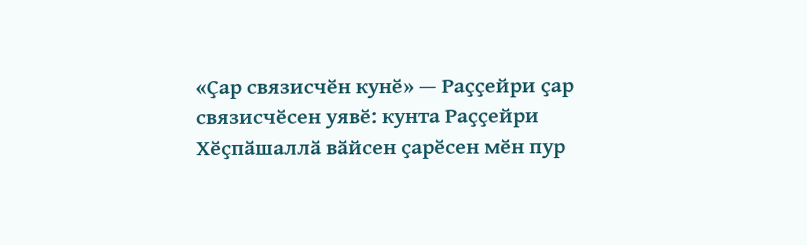«Ҫар связисчӗн кунӗ» — Раҫҫейри ҫар связисчӗсен уявӗ: кунта Раҫҫейри Хӗҫпӑшаллӑ вӑйсен ҫарӗсен мӗн пур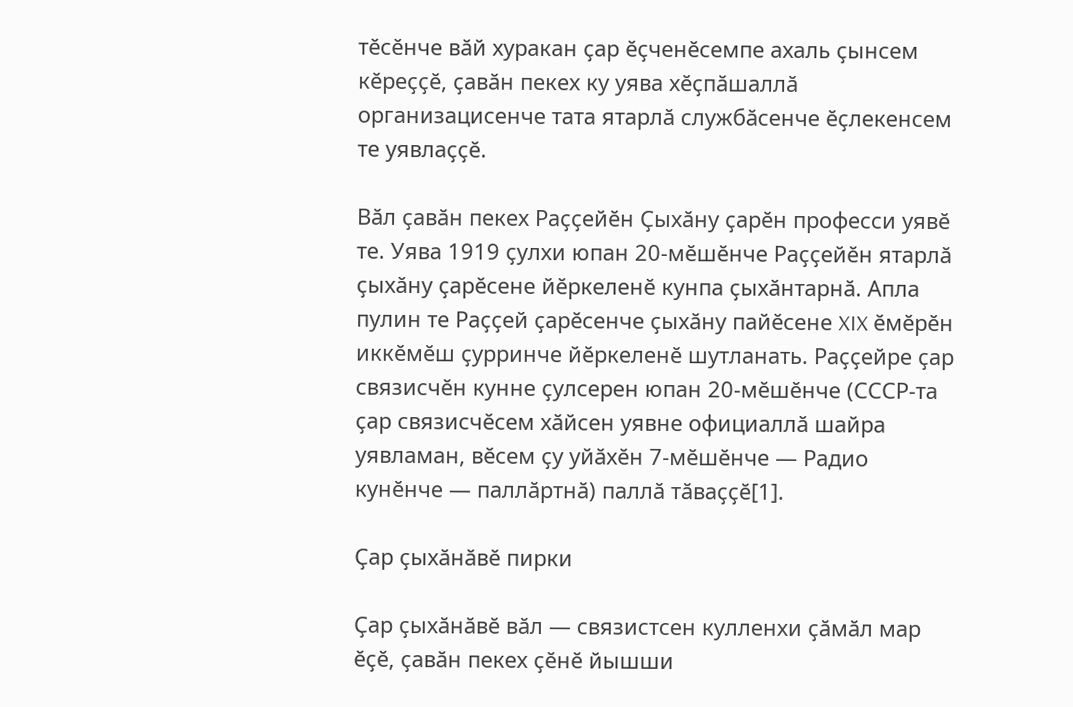тӗсӗнче вӑй хуракан ҫар ӗҫченӗсемпе ахаль ҫынсем кӗреҫҫӗ, ҫавӑн пекех ку уява хӗҫпӑшаллӑ организацисенче тата ятарлӑ службӑсенче ӗҫлекенсем те уявлаҫҫӗ.

Вӑл ҫавӑн пекех Раҫҫейӗн Ҫыхӑну ҫарӗн професси уявӗ те. Уява 1919 ҫулхи юпан 20-мӗшӗнче Раҫҫейӗн ятарлӑ ҫыхӑну ҫарӗсене йӗркеленӗ кунпа ҫыхӑнтарнӑ. Апла пулин те Раҫҫей ҫарӗсенче ҫыхӑну пайӗсене XIX ӗмӗрӗн иккӗмӗш ҫурринче йӗркеленӗ шутланать. Раҫҫейре ҫар связисчӗн кунне ҫулсерен юпан 20-мӗшӗнче (СССР-та ҫар связисчӗсем хӑйсен уявне официаллӑ шайра уявламан, вӗсем ҫу уйӑхӗн 7-мӗшӗнче — Радио кунӗнче — паллӑртнӑ) паллӑ тӑваҫҫӗ[1].

Ҫар ҫыхӑнӑвӗ пирки

Ҫар ҫыхӑнӑвӗ вӑл — связистсен кулленхи ҫӑмӑл мар ӗҫӗ, ҫавӑн пекех ҫӗнӗ йышши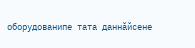оборудованипе тата даннӑйсене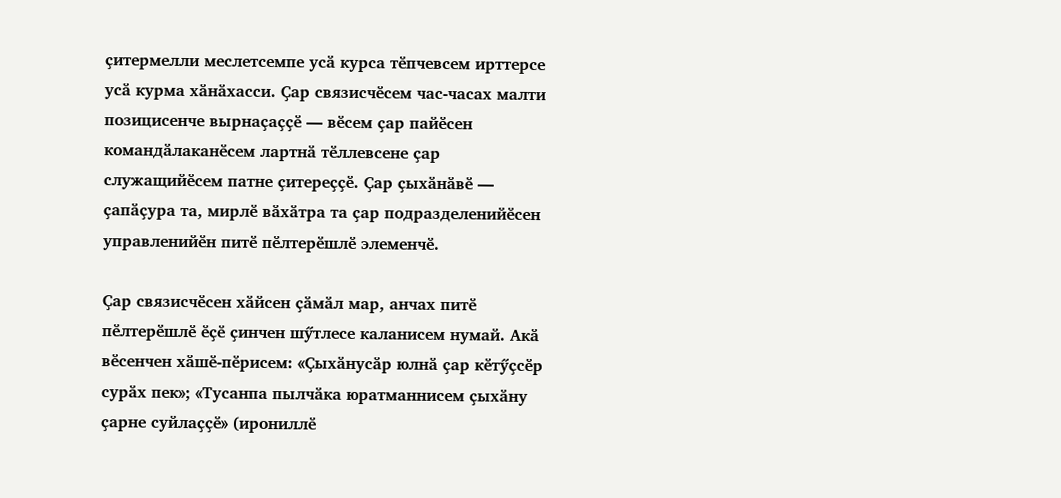ҫитермелли меслетсемпе усӑ курса тӗпчевсем ирттерсе усӑ курма хӑнӑхасси. Ҫар связисчӗсем час-часах малти позицисенче вырнаҫаҫҫӗ — вӗсем ҫар пайӗсен командӑлаканӗсем лартнӑ тӗллевсене ҫар служащийӗсем патне ҫитереҫҫӗ. Ҫар ҫыхӑнӑвӗ — ҫапӑҫура та, мирлӗ вӑхӑтра та ҫар подразделенийӗсен управленийӗн питӗ пӗлтерӗшлӗ элеменчӗ.

Ҫар связисчӗсен хӑйсен ҫӑмӑл мар, анчах питӗ пӗлтерӗшлӗ ӗҫӗ ҫинчен шӳтлесе каланисем нумай. Акӑ вӗсенчен хӑшӗ-пӗрисем: «Ҫыхӑнусӑр юлнӑ ҫар кӗтӳҫсӗр сурӑх пек»; «Тусанпа пылчӑка юратманнисем ҫыхӑну ҫарне суйлаҫҫӗ» (ирониллӗ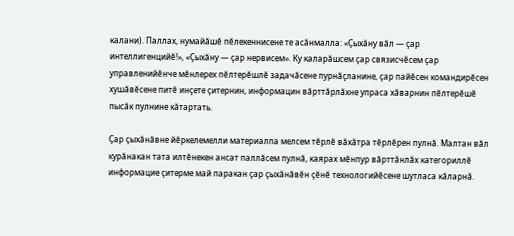калани). Паллах, нумайӑшӗ пӗлекеннисене те асӑнмалла: «Ҫыхӑну вӑл — ҫар интеллигенцийӗ!», «Ҫыхӑну — ҫар нервисем». Ку каларӑшсем ҫар связисчӗсем ҫар управленийӗнче мӗнлерех пӗлтерӗшлӗ задачӑсене пурнӑҫланине, ҫар пайӗсен командирӗсен хушӑвӗсене питӗ инҫете ҫитернин, информацин вӑрттӑрлӑхне упраса хӑварнин пӗлтерӗшӗ пысӑк пулнине кӑтартать.

Ҫар ҫыхӑнӑвне йӗркелемелли материалпа мелсем тӗрлӗ вӑхӑтра тӗрлӗрен пулнӑ. Малтан вӑл курӑнакан тата илтӗнекен ансат паллӑсем пулнӑ, каярах мӗнпур вӑрттӑнлӑх категориллӗ информацие ҫитерме май паракан ҫар ҫыхӑнӑвӗн ҫӗнӗ технологийӗсене шутласа кӑларнӑ.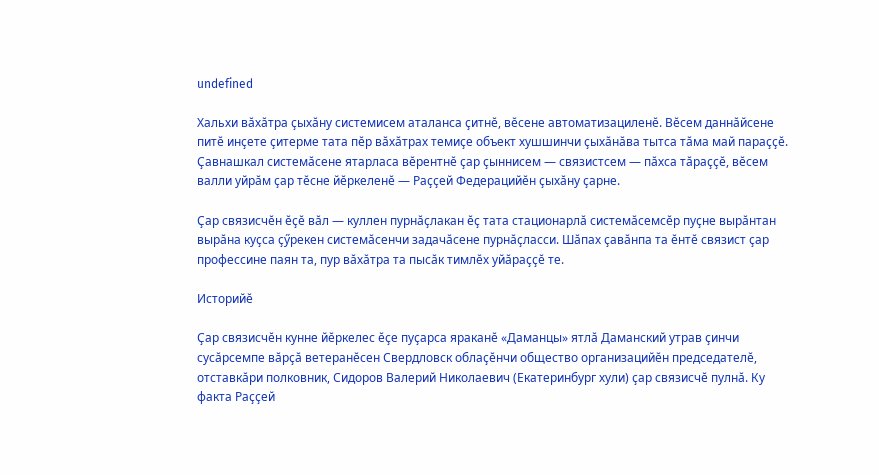undefined

Хальхи вӑхӑтра ҫыхӑну системисем аталанса ҫитнӗ, вӗсене автоматизациленӗ. Вӗсем даннӑйсене питӗ инҫете ҫитерме тата пӗр вӑхӑтрах темиҫе объект хушшинчи ҫыхӑнӑва тытса тӑма май параҫҫӗ. Ҫавнашкал системӑсене ятарласа вӗрентнӗ ҫар ҫыннисем — связистсем — пӑхса тӑраҫҫӗ, вӗсем валли уйрӑм ҫар тӗсне йӗркеленӗ — Раҫҫей Федерацийӗн ҫыхӑну ҫарне.

Ҫар связисчӗн ӗҫӗ вӑл — куллен пурнӑҫлакан ӗҫ тата стационарлӑ системӑсемсӗр пуҫне вырӑнтан вырӑна куҫса ҫӳрекен системӑсенчи задачӑсене пурнӑҫласси. Шӑпах ҫавӑнпа та ӗнтӗ связист ҫар профессине паян та, пур вӑхӑтра та пысӑк тимлӗх уйӑраҫҫӗ те.

Историйӗ

Ҫар связисчӗн кунне йӗркелес ӗҫе пуҫарса яраканӗ «Даманцы» ятлӑ Даманский утрав ҫинчи сусӑрсемпе вӑрҫӑ ветеранӗсен Свердловск облаҫӗнчи общество организацийӗн председателӗ, отставкӑри полковник, Сидоров Валерий Николаевич (Екатеринбург хули) ҫар связисчӗ пулнӑ. Ку факта Раҫҫей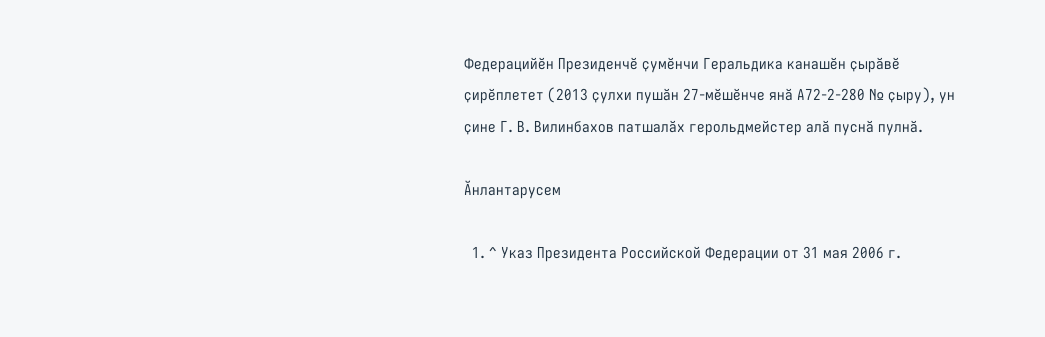Федерацийӗн Президенчӗ ҫумӗнчи Геральдика канашӗн ҫырӑвӗ ҫирӗплетет (2013 ҫулхи пушӑн 27-мӗшӗнче янӑ А72-2-280 № ҫыру), ун ҫине Г. В. Вилинбахов патшалӑх герольдмейстер алӑ пуснӑ пулнӑ.

Ӑнлантарусем

  1. ^ Указ Президента Российской Федерации от 31 мая 2006 г.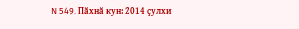N 549. Пӑхнӑ кун: 2014 ҫулхи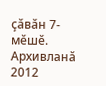ҫӑвӑн 7-мӗшӗ. Архивланӑ 2012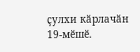ҫулхи кӑрлачӑн 19-мӗшӗ.